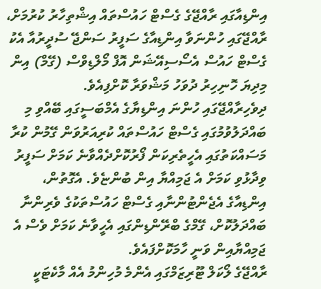އިންޑިއާގައި ރާއްޖޭގެ ގެސްޓް ހައުސްތައް އިޝްތިހާރު ކުރުމަށް، ރާއްޖޭގައި ހުންނަވާ އިންޑިއާގެ ސަފީރު ސަންޖޭ ސުދީރުއާ އެކު ގެސްޓް ހައުސް އެސޯސިއޭޝަން އޮފް މޯލްޑިވްސް (ގޭމް) އިން މިދިޔަ ހޮނިހިރު ދުވަހު މަޝްވަރާ ކޮށްފިއެވެ.
ދިވެހިރާއްޖޭގައި ހުންނަ އިންޑިޔާގެ އެމްބަސީގައި ބޭއްވި މި ބައްދަލުވުމުގައި ގެސްޓް ހައުސްތައް ކުރިއަރުވަން ގޭމުން ކުރާ މަސައްކަތުގައި އެހީތެރިކަން ފޯރުކޮށްދެއްވާނެ ކަމަށް ސަފީރު ވިދާޅުވި ކަމަށް އެ ޖަމިއްޔާ އިން ބުންޏެވެ. އެގޮތުން، އިންޑިއާގެ އެޖެންޓުންނާއި ގެސްޓް ހައުސްތަކުގެ ވެރިންނާ ބައްދަލުކޮށް، ގޭމްގެ ބްރޭންޑިންގައި އެހީވާނެ ކަމަށް ވެސް އެ ޖަމިއްޔާއިން ވަނީ ހާމަކޮށްފައެވެ.
ރާއްޖޭގެ ލޯކަލް ޓޫރިޒަމްގައި އެންމެ މުހިންމު އެއް މާކެޓަކީ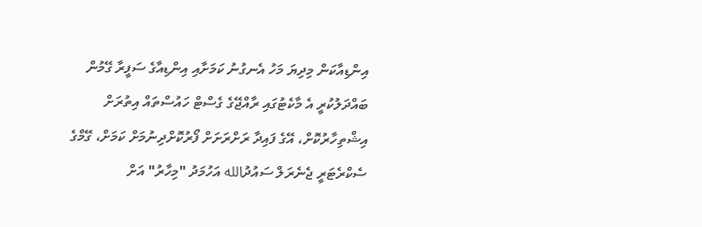އިންޑިއާކަން މިދިޔަ މަހު އެނގުނު ކަމަށާއި އިންޑިއާގެ ސަފީރާ ގޭމުން ބައްދަލުކުރީ އެ މާކެޓުގައި ރާއްޖޭގެ ގެސްޓް ހައުސްތައް އިތުރަށް އިޝްތިހާރުކޮށް، އޭގެ ފައިދާ ރަށްރަށަށް ފޯރުކޮށްދިނުމަށް ކަމަށް، ގޭމްގެ ސެކްރެޓަރީ ޖެނެރަލް ސައުދުالله އަހުމަދު "މިހާރު" އަށް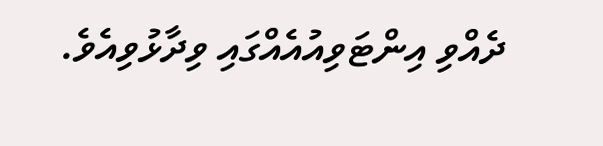ދެއްވި އިންޓަވިއުއެއްގައި ވިދާޅުވިއެވެ.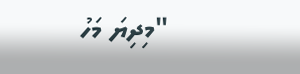"މިދިޔަ މަހު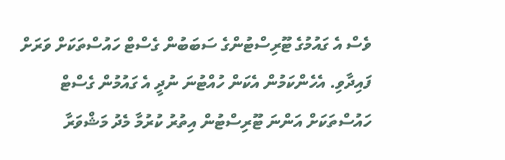ވެސް އެ ގައުމުގެ ޓޫރިސްޓުންގެ ސަބަބުން ގެސްޓް ހައުސްތަކަށް ވަރަށް ފައިދާވި. އެހެންކަމުން އެކަން ހުއްޓުނަ ނުދީ އެ ގައުމުން ގެސްޓް ހައުސްތަކަށް އަންނަ ޓޫރިސްޓުން އިތުރު ކުރުމާ މެދު މަޝްވަރާ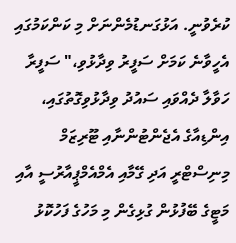ކުރެވުނީ. އަޅުގަނޑުމެންނަށް މި ކަންކަމުގައި އެހީވާނެ ކަމަށް ސަފީރު ވިދާޅުވި،" ސަފީރާ ހަވާލާ ދެއްވައި ސައުދު ވިދާޅުވިގޮތުގައި، އިންޑިއާގެ އެޖެންޓުންނާއި ޓޫރިޒަމް މިނިސްޓްރީ އަދި ގޭމާއި އެމްއެމްޕީއާރުސީ އާއި މަޓީގެ ބޭފުޅުން ގުޅިގެން މި މަހުގެ ފަހުކޮޅު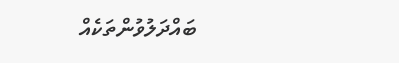ބައްދަލުވުންތަކެއް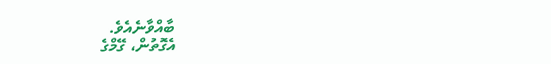ބާއްވާނެއެވެ.
އެގޮތުން، ގޭމްގެ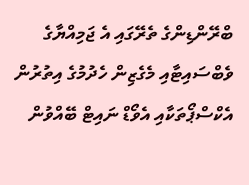ބްރޭންޑިންގެ ތެރޭގައި އެ ޖަމިއްޔާގެ ވެބްސައިޓާއި މެގެޒިން ހެދުމުގެ އިތުރުން އެކްސްޕޯތަކާއި އެވޯޑް ނައިޓް ބޭއްވުން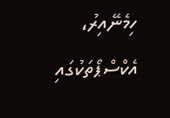ހިމެނޭއިރު، އެކްސްޕޯތަކުގައި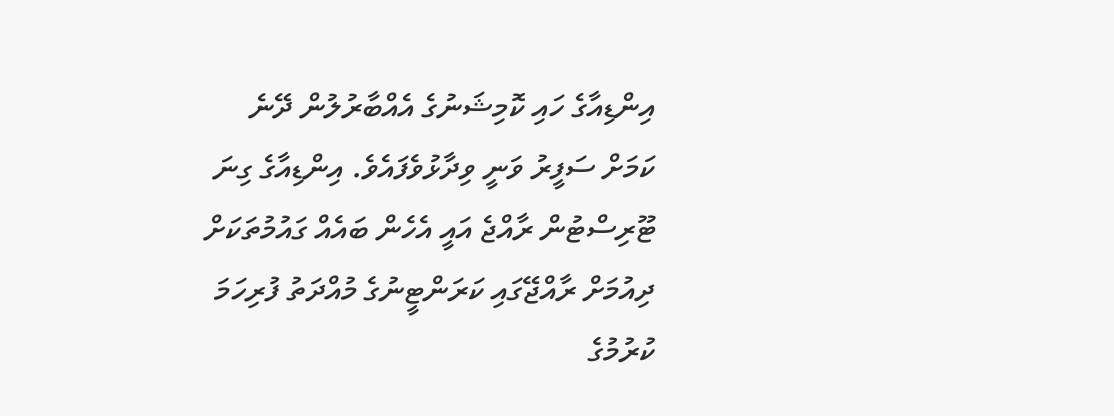އިންޑިއާގެ ހައި ކޮމިޝަނުގެ އެއްބާރުލުން ދޭނެ ކަމަށް ސަފީރު ވަނީ ވިދާޅުވެފައެވެ. އިންޑިއާގެ ގިނަ ޓޫރިސްޓުން ރާއްޖެ އައީ އެހެން ބައެއް ގައުމުތަކަށް ދިއުމަށް ރާއްޖޭގައި ކަރަންޓީނުގެ މުއްދަތު ފުރިހަމަ ކުރުމުގެ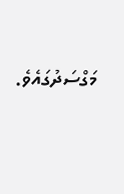މަގްސަދުގައެވެ.